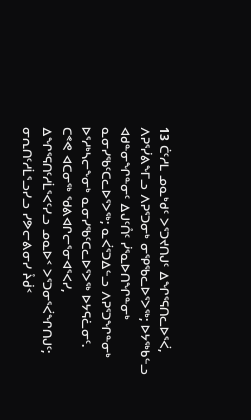13 ᑖᑦᓱᒪ ᓄᓇᒃᑯᑦ ᐳᕐᑐᔪᑎᒍᑦ ᐃᖏᕐᕋᑎᓚᐅᕐᐹ, ᐱᕈᕐᓰᕕᖕᒥᓗ ᐱᕈᕐᑐᓂᒃ ᓂᕿᖃᓚᐅᕐᐳᖅ; ᐅᔭᖅᑲᓪᓗ ᐊᑯᓐᓂᖏᓐᓂᑦ ᐃᒍᑦᑍᑦ ᓰᕐᓇᐅᑎᖏᓐᓂᒃ ᓇᓂᓯᖃᑦᑕᓚᐅᕐᐳᖅ; ᓇᐹᕐᑐᐃᓪᓗ ᐱᕈᕐᑐᖏᓐᓂᒃ ᐅᕐᓱᒃᓴᓕᖕᓂᒃ ᓇᓂᓯᖃᑦᑕᓚᐅᕐᐳᖅ ᐅᔭᕋᓛᓂᑦ.
ᑕᕝᕙ ᐊᑕᓂᖅ ᖁᕕᐊᒋᓕᕐᓂᐊᕐᐸᓯ, ᐃᖏᕐᕋᑎᑦᓱᒫᕐᐸᑦᓯᓗ ᓄᓇᐅᑉ ᐳᕐᑐᓂᕐᐹᖏᑎᒍᑦ; ᓂᕆᑎᑦᓱᒫᕐᓗᓯᓗ ᓯᕗᓕᕕᓂᓯ ᔧᑰᑉ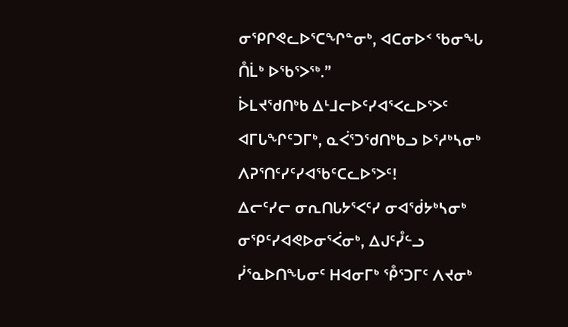ᓂᕿᒋᕙᓚᐅᕐᑕᖏᓐᓂᒃ, ᐊᑕᓂᐅᑉ ᖃᓂᖓ ᑍᒫᒃ ᐅᖃᕐᐳᖅ.”
ᐆᒪᔪᖁᑎᒃᑲ ᐃᒻᒧᓕᐅᑦᓯᐊᕐᐸᓚᐅᕐᐳᑦ ᐊᒥᒐᖏᑦᑐᒥᒃ, ᓇᐹᕐᑐᖁᑎᒃᑲᓗ ᐅᕐᓱᒃᓴᓂᒃ ᐱᕈᕐᑎᑦᓯᑦᓯᐊᖃᑦᑕᓚᐅᕐᐳᑦ!
ᐃᓕᑦᓯᓕ ᓂᕆᑎᒐᔭᕐᐸᑦᓯ ᓂᐊᖂᔭᒃᓴᓂᒃ ᓂᕿᑦᓯᐊᕙᐅᓂᕐᐹᓂᒃ, ᐃᒍᑦᓮᓪᓗ ᓰᕐᓇᐅᑎᖓᓂᑦ ᕼᐊᓂᒥᒃ ᕾᕐᑐᒥᑦ ᐱᔪᓂᒃ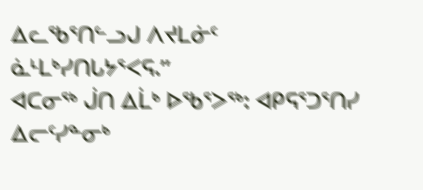ᐃᓚᖃᕐᑎᓪᓗᒍ ᐱᔪᒪᓃᑦ ᓈᒻᒪᒃᓯᑎᒐᔭᕐᐸᕋ.”
ᐊᑕᓂᖅ ᒎᑎ ᐃᒫᒃ ᐅᖃᕐᐳᖅ: ᐊᑭᕋᕐᑐᕐᑎᓯ ᐃᓕᑦᓯᓐᓂᒃ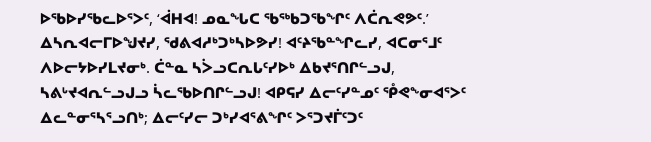ᐅᖃᐅᓯᖃᓚᐅᕐᐳᑦ, ‘ᐋᕼᐊ! ᓄᓇᖓᑕ ᖃᖅᑲᑐᖃᖏᑦ ᐱᑖᕆᕙᕗᑦ.’
ᐃᓴᕆᐊᓕᒥᐅᖑᔪᓯ, ᖁᕕᐊᓱᒃᑐᒃᓴᐅᕗᓯ! ᐊᑦᔨᖃᓐᖏᓚᓯ, ᐊᑕᓂᕐᒧᑦ ᐱᐅᓕᔭᐅᓯᒪᔪᓂᒃ. ᑖᓐᓇ ᓴᐴᓗᑕᕆᒐᑦᓯᐅᒃ ᐃᑲᔪᕐᑎᒋᓪᓗᒍ, ᓴᕕᒡᔪᐊᕆᓪᓗᒍᓗ ᓵᓚᖃᐅᑎᒋᓪᓗᒍ! ᐊᑭᕋᓯ ᐃᓕᑦᓯᓐᓄᑦ ᕾᕙᖕᓂᐊᕐᐳᑦ ᐃᓚᓐᓂᕐᓴᕐᓗᑎᒃ; ᐃᓕᑦᓯᓕ ᑐᒃᓯᐊᕐᕕᖏᑦ ᐳᕐᑐᔪᒦᑦᑐᑦ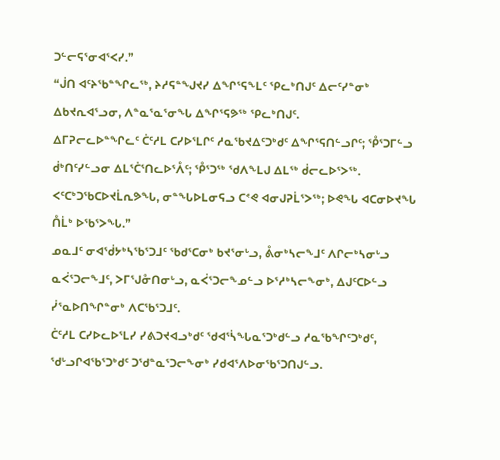ᑐᓪᓕᕋᕐᓂᐊᕐᐸᓯ.”
“ᒎᑎ ᐊᑦᔨᖃᓐᖏᓚᖅ, ᔨᓱᕋᓐᖑᔪᓯ ᐃᖏᕐᕋᖕᒪᑦ ᕿᓚᒃᑎᒍᑦ ᐃᓕᑦᓯᓐᓂᒃ ᐃᑲᔪᕆᐊᕐᓗᓂ, ᐱᓐᓇᕐᓇᕐᓂᖓ ᐃᖏᕐᕋᕗᖅ ᕿᓚᒃᑎᒍᑦ.
ᐃᒥᕈᓕᓚᐅᓐᖏᓚᑦ ᑖᑦᓱᒪ ᑕᓯᐅᕐᒪᒋᑦ ᓱᓇᖃᔪᐃᑦᑐᒃᑯᑦ ᐃᖏᕐᕋᑎᓪᓗᒋᑦ; ᕾᕐᑐᒥᓪᓗ ᑰᒃᑎᑦᓯᓪᓗᓂ ᐃᒪᕐᑖᕐᑎᓚᐅᕐᐰᑦ; ᕾᕐᑐᖅ ᖁᐱᖕᒪᒍ ᐃᒪᖅ ᑰᓕᓚᐅᕐᐳᖅ.
ᐸᑦᑕᒃᑐᖃᑕᐅᔪᒫᕆᕗᖓ, ᓂᓐᖓᐅᒪᓂᕋᓗ ᑕᕝᕙ ᐊᓂᒍᕈᒫᕐᐳᖅ; ᐅᕙᖓ ᐊᑕᓂᐅᔪᖓ ᑍᒫᒃ ᐅᖃᕐᐳᖓ.”
ᓄᓇᒧᑦ ᓂᐊᖂᔭᒃᓴᖃᕐᑐᒧᑦ ᖃᑯᕐᑕᓂᒃ ᑲᔪᕐᓂᒡᓗ, ᕔᓂᒃᓴᓕᖕᒧᑦ ᐱᒋᓕᒃᓴᓂᒡᓗ ᓇᐹᕐᑐᓕᖕᒧᑦ, ᐳᒥᕐᒍᓁᑎᓂᒡᓗ, ᓇᐹᕐᑐᓕᖕᓄᓪᓗ ᐅᕐᓱᒃᓴᓕᖕᓂᒃ, ᐃᒍᑦᑕᐅᓪᓗ ᓰᕐᓇᐅᑎᖏᓐᓂᒃ ᐱᑕᖃᕐᑐᒧᑦ.
ᑖᑦᓱᒪ ᑕᓯᐅᓚᐅᕐᒪᓯ ᓯᕕᑐᔪᐊᓗᒃᑯᑦ ᖁᐊᕐᓵᖓᓇᕐᑐᒃᑯᓪᓗ ᓱᓇᖃᖏᑦᑐᒃᑯᑦ, ᖁᒡᓗᒋᐊᖃᕐᑐᒃᑯᑦ ᑐᖁᓐᓇᕐᑐᓕᖕᓂᒃ ᓯᑯᐊᕐᐱᐅᓂᖃᕐᑐᑎᒍᓪᓗ.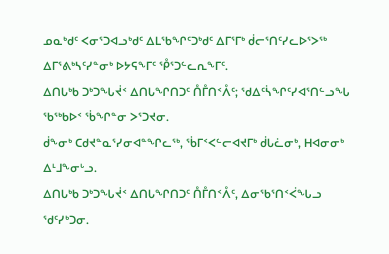ᓄᓇᒃᑯᑦ ᐸᓂᕐᑐᐊᓗᒃᑯᑦ ᐃᒪᖃᖏᑦᑐᒃᑯᑦ ᐃᒥᕐᒥᒃ ᑰᓕᕐᑎᑦᓯᓚᐅᕐᐳᖅ ᐃᒥᕐᕕᒃᓴᑦᓯᓐᓂᒃ ᐅᔭᕋᖕᒥᑦ ᕾᕐᑐᓪᓚᕆᖕᒥᑦ.
ᐃᑎᒐᒃᑲ ᑐᒃᑐᖓᔫᑉ ᐃᑎᒐᖏᑎᑐᑦ ᑍᒤᑎᑉᐰᑦ; ᖁᐃᑦᓵᖏᑦᓯᐊᕐᑎᓪᓗᖓ ᖃᖅᑲᐅᑉ ᖄᖏᓐᓂ ᐳᕐᑐᔪᓂ.
ᑰᖕᓂᒃ ᑕᑯᔪᓐᓇᕐᓯᓂᐊᓐᖏᓚᖅ, ᖄᒥᑉᐸᓪᓕᐊᔪᒥᒃ ᑰᒐᓛᓂᒃ, ᕼᐊᓂᓂᒃ ᐃᒻᒧᖕᓂᒡᓗ.
ᐃᑎᒐᒃᑲ ᑐᒃᑐᖓᔫᑉ ᐃᑎᒐᖏᑎᑐᑦ ᑍᒤᑎᑉᐰᑦ, ᐃᓂᖃᕐᑎᑉᐹᖓᓗ ᖁᑦᓯᒃᑐᓂ.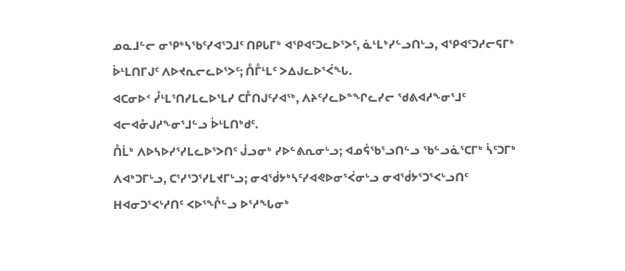ᓄᓇᒧᓪᓕ ᓂᕿᒃᓴᖃᑦᓯᐊᕐᑐᒧᑦ ᑎᑭᒐᒥᒃ ᐊᕿᐊᑦᑐᓚᐅᕐᐳᑦ, ᓈᒻᒪᒃᓯᓪᓗᑎᒡᓗ, ᐊᕿᐊᑦᑐᓱᓕᕋᒥᒃ ᐆᒻᒪᑎᒥᒍᑦ ᐱᐅᔪᕆᓕᓚᐅᕐᐳᑦ; ᑍᒤᒻᒪᑦ ᐳᐃᒍᓚᐅᕐᐹᖓ.
ᐊᑕᓂᐅᑉ ᓮᒻᒪᕐᑎᓯᒪᓚᐅᕐᒪᓯ ᑕᒤᑎᒍᑦᓯᐊᖅ, ᐱᔨᑦᓯᓚᐅᓐᖏᓚᓯᓕ ᖁᕕᐊᓱᖕᓂᕐᒧᑦ ᐊᓕᐊᓁᒍᓱᖕᓂᕐᒧᓪᓗ ᐆᒻᒪᑎᒃᑯᑦ.
ᑍᒫᒃ ᐱᐅᓴᐅᓯᕐᓯᒪᓚᐅᕐᐳᑎᑦ ᒎᓗᓂᒃ ᓯᐅᓪᕕᕆᓂᒡᓗ; ᐊᓄᕌᖃᕐᓗᑎᓪᓗ ᖃᓪᓗᓈᕐᑕᒥᒃ ᓵᑦᑐᒥᒃ ᐱᐊᒃᑐᒥᒡᓗ, ᑕᕐᓯᕐᑐᕐᓯᒪᔪᒥᒡᓗ; ᓂᐊᖂᔭᒃᓴᑦᓯᐊᕙᐅᓂᕐᐹᓂᒡᓗ ᓂᐊᖂᔭᕐᑐᕐᐸᒡᓗᑎᑦ ᕼᐊᓂᑐᕐᐸᒡᓱᑎᑦ ᐸᐅᕐᖎᓪᓗ ᐅᕐᓱᖓᓂᒃ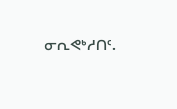ᓂᕆᕙᒃᓱᑎᑦ.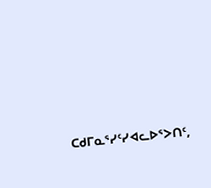ᑕᑯᒥᓇᕐᓯᑦᓯᐊᓚᐅᕐᐳᑎᑦ,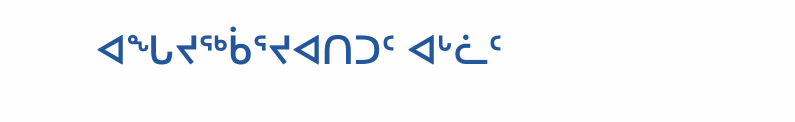ᐊᖓᔪᖅᑳᕐᔪᐊᑎᑐᑦ ᐊᒡᓛᑦ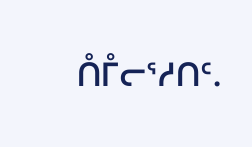ᑍᒤᓕᕐᓱᑎᑦ.